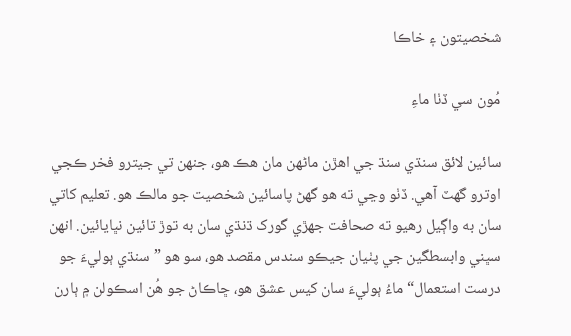شخصيتون ۽ خاڪا

مُون سي ڏٺا ماءِ

سائين لائق سنڌي سنڌ جي اهڙن ماڻهن مان هڪ هو، جنهن تي جيترو فخر ڪجي اوترو گهٽ آهي. ڏٺو وڃي ته هو گهڻ پاسائين شخصيت جو مالڪ هو. تعليم کاتي سان به واڳيل رهيو ته صحافت جهڙي گورک ڌنڌي سان به توڙ تائين نڀايائين. انهن سڀني وابسطگين جي پٺيان جيڪو سندس مقصد هو، سو هو ”سنڌي ٻوليءَ جو درست استعمال“ ماءُ ٻوليءَ سان کيس عشق هو، ڇاڪاڻ جو هُن اسڪولن ۾ ٻارن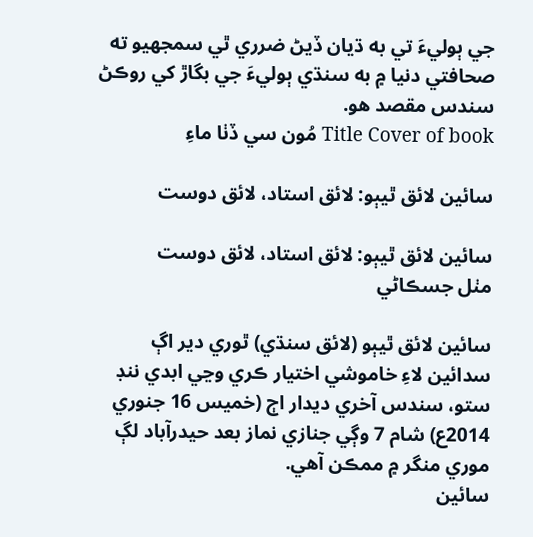جي ٻوليءَ تي به ڌيان ڏيڻ ضرري ٿي سمجهيو ته صحافتي دنيا ۾ به سنڌي ٻوليءَ جي بگاڙ کي روڪڻ سندس مقصد هو.
Title Cover of book مُون سي ڏٺا ماءِ

سائين لائق ٿيٻو: لائق استاد، لائق دوست

سائين لائق ٿيٻو: لائق استاد، لائق دوست
مٺل جسڪاڻي

سائين لائق ٿيٻو (لائق سنڌي) ٿوري دير اڳ سدائين لاءِ خاموشي اختيار ڪري وڃي ابدي ننڊ ستو، سندس آخري ديدار اڄ (خميس 16 جنوري 2014ع) شام 7 وڳي جنازي نماز بعد حيدرآباد لڳ موري منگر ۾ ممڪن آهي.
سائين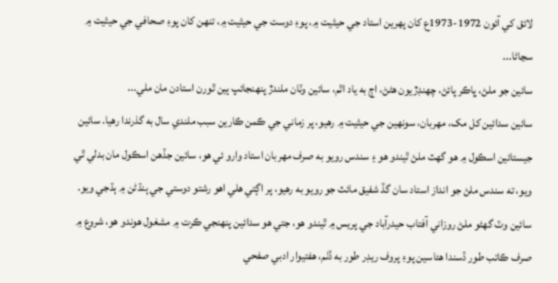لائق کي آئون 1972-1973ع کان پهرين استاد جي حيثيت ۾، پوءِ دوست جي حيثيت ۾، تنهن کان پوءِ صحافي جي حيثيت ۾ سڃاڻا...
سائين جو ملڻ، ڀاڪر پائڻ، چهنڊڙيون هڻڻ، اڄ به ياد اٿم، سائين وٽان ملندڙ پنهنجائپ ٻين ٿورن استادن مان ملي...
سائين سدائين کل مک، مهربان، سونهين جي حيثيت ۾ رهيو، پر زماني جي ڪمن ڪارين سبب ملندي سال به گذرندا رهيا. سائين جيستائين اسڪول ۾ هو گهٽ ملڻ ٿيندو هو ۽ سندس رويو به صرف مهربان استاد وارو ئي هو، سائين جڏهن اسڪول مان بدلي ٿي ويو، ته سندس ملڻ جو انداز استاد سان گڏ شفيق مائٽ جو رويو به رهيو، پر اڳتي هلي اهو رشتو دوستي جي ٻنڌڻن ۾ ٻڌجي ويو. سائين وٽ گهڻو ملڻ روزاني آفتاب حيدرآباد جي پريس ۾ ٿيندو هو، جتي هو سدائين پنهنجي ڪرت ۾ مشغول هوندو هو، شروع ۾ صرف ڪاتب طور ڏسندا هئاسين پوءِ پروف ريڊر طور به ڏٺم، هفتيوار ادبي صفحي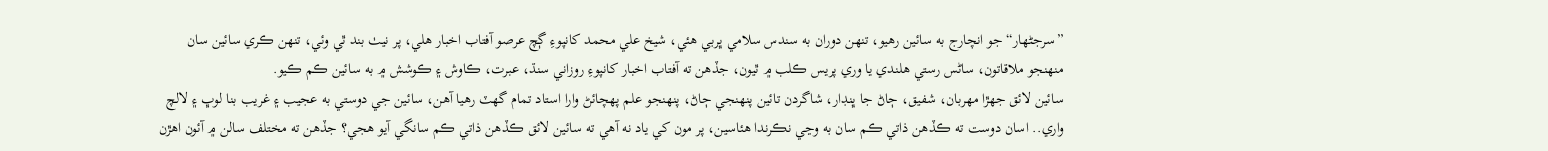”سرجڻهار“ جو انچارج به سائين رهيو، تنهن دوران به سندس سلامي ڀربي هئي، شيخ علي محمد کانپوءِ ڳچ عرصو آفتاب اخبار هلي، پر نيٺ بند ٿي وئي، تنهن ڪري سائين سان منهنجو ملاقاتون، ساڻس رستي هلندي يا وري پريس ڪلب ۾ ٿيون، جڏهن ته آفتاب اخبار کانپوءِ روزاني سنڌ، عبرت، ڪاوش ۽ ڪوشش ۾ به سائين ڪم ڪيو.
سائين لائق جهڙا مهربان، شفيق، ڄاڻ جا ڀنڊار، شاگردن تائين پنهنجي ڄاڻ، پنهنجو علم پهچائڻ وارا استاد تمام گهٽ رهيا آهن، سائين جي دوستي به عجيب ۽ غريب بنا لوڀ ۽ لالچ واري.. اسان دوست ته ڪڏهن ذاتي ڪم سان به وڃي نڪرندا هئاسين، پر مون کي ياد نه آهي ته سائين لائق ڪڏهن ذاتي ڪم سانگي آيو هجي؟ جڏهن ته مختلف سالن ۾ آئون اهڙن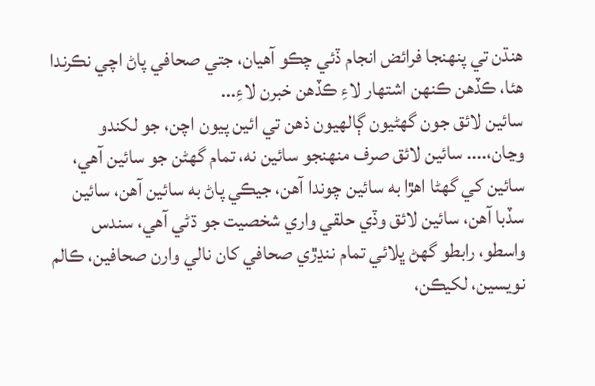هنڌن تي پنهنجا فرائض انجام ڏئي چڪو آهيان، جتي صحافي پاڻ اچي نڪرندا هئا، ڪڏهن ڪنهن اشتهار لاءِ ڪڏهن خبرن لاءِ...
سائين لائق جون گهڻيون ڳالهيون ذهن تي ائين پيون اچن، جو لکندو وڃان،.... سائين لائق صرف منهنجو سائين نه، تمام گهڻن جو سائين آهي، سائين کي گهڻا اهڙا به سائين چوندا آهن، جيڪي پاڻ به سائين آهن، سائين سڏبا آهن، سائين لائق وڏي حلقي واري شخصيت جو ڌڻي آهي، سندس واسطو، رابطو گهڻ ڀلائي تمام ننڍڙي صحافي کان نالي وارن صحافين، ڪالم نويسين، لکيڪن،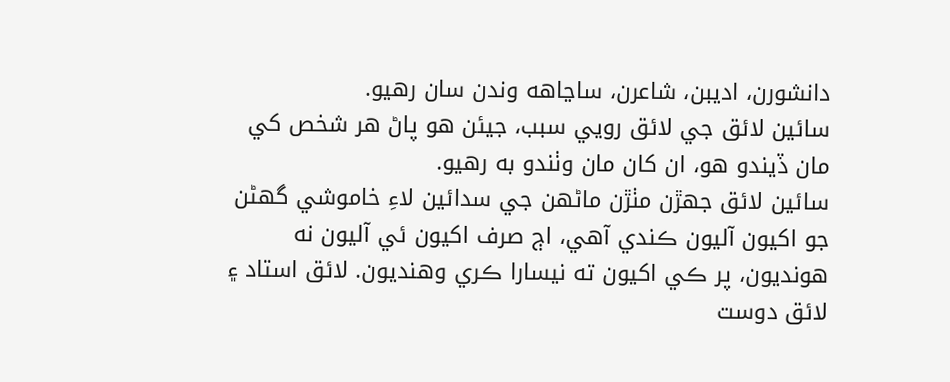دانشورن، اديبن، شاعرن، ساڃاهه وندن سان رهيو.
سائين لائق جي لائق رويي سبب، جيئن هو پاڻ هر شخص کي مان ڏيندو هو، ان کان مان وٺندو به رهيو.
سائين لائق جهڙن مٺڙن ماڻهن جي سدائين لاءِ خاموشي گهڻن جو اکيون آليون ڪندي آهي، اڄ صرف اکيون ئي آليون نه هونديون، پر ڪي اکيون ته نيسارا ڪري وهنديون. لائق استاد ۽ لائق دوست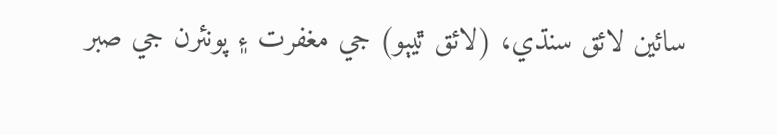سائين لائق سنڌي، (لائق ٿيٻو) جي مغفرت ۽ پونئرن جي صبر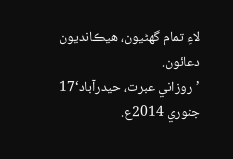لاءِ تمام گهڻيون، هيڪانديون دعائون.
’روزاني عبرت، حيدرآباد‘17 جنوري 2014ع.